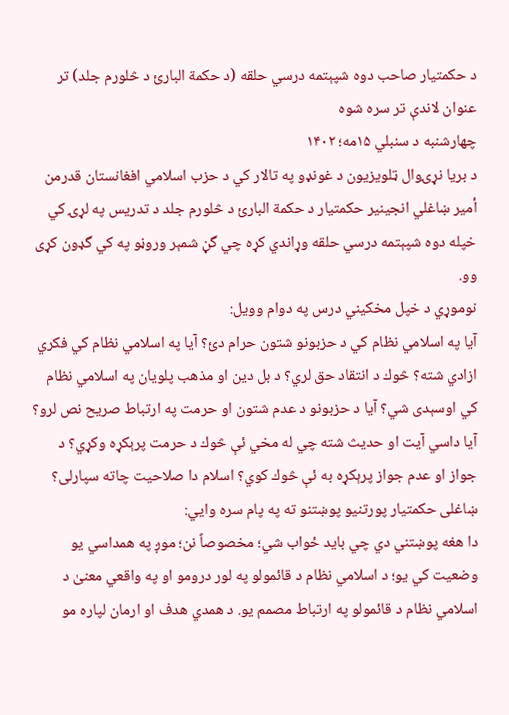د حکمتيار صاحب دوه شپېتمه درسي حلقه (د حکمة البارئ د څلورم جلد) تر عنوان لاندې تر سره شوه
چهارشنبه د سنبلي ۱۵مه؛ ۱۴۰۲
د بريا نړۍوال ټلويزيون د غونډو په تالار کي د حزب اسلامي افغانستان قدرمن أمير ښاغلي انجينير حکمتيار د حکمة البارئ د څلورم جلد د تدريس په لړۍ کي خپله دوه شپېتمه درسي حلقه وړاندي کړه چي گڼ شمېر وروڼو په کي گډون کړی وو.
نوموړي د خپل مخكيني درس په دوام وويل:
آيا په اسلامي نظام كي د حزبونو شتون حرام دئ؟ آيا په اسلامي نظام کي فکري ازادي شته؟ څوك د انتقاد حق لري؟ د بل دين او مذهب پلويان په اسلامي نظام کي اوسېدی شي؟ آيا د حزبونو د عدم شتون او حرمت په ارتباط صريح نص لرو؟ آيا داسي آيت او حديث شته چي له مخي ئې څوك د حرمت پرېكړه وكړي؟ د جواز او عدم جواز پرېكړه به ئې څوك كوي؟ اسلام دا صلاحيت چاته سپارلی؟
ښاغلی حکمتیار پورتنيو پوښتنو ته په پام سره وايي:
دا هغه پوښتني دي چي بايد ځواب شي؛ مخصوصاً نن؛ موږ په همداسي يو وضعيت کي يو؛ د اسلامي نظام د قائمولو په لور درومو او په واقعي معنیٰ د اسلامي نظام د قائمولو په ارتباط مصمم يو. د همدي هدف او ارمان لپاره مو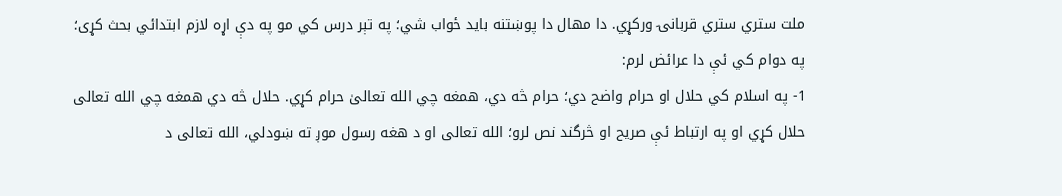ملت ستري ستري قربانۍ ورکړي. دا مهال دا پوښتنه بايد ځواب شي؛ په تېر درس كي مو په دې اړه لازم ابتدائي بحث كړى؛ په دوام كي ئې دا عرائض لرم:
1- په اسلام كي حلال او حرام واضح دي؛ حرام څه دي، همغه چي الله تعالیٰ حرام کړي. حلال څه دي همغه چي الله تعالی حلال کړي او په ارتباط ئې صريح او څرگند نص لرو؛ الله تعالى او د هغه رسول موږ ته ښودلي، الله تعالى د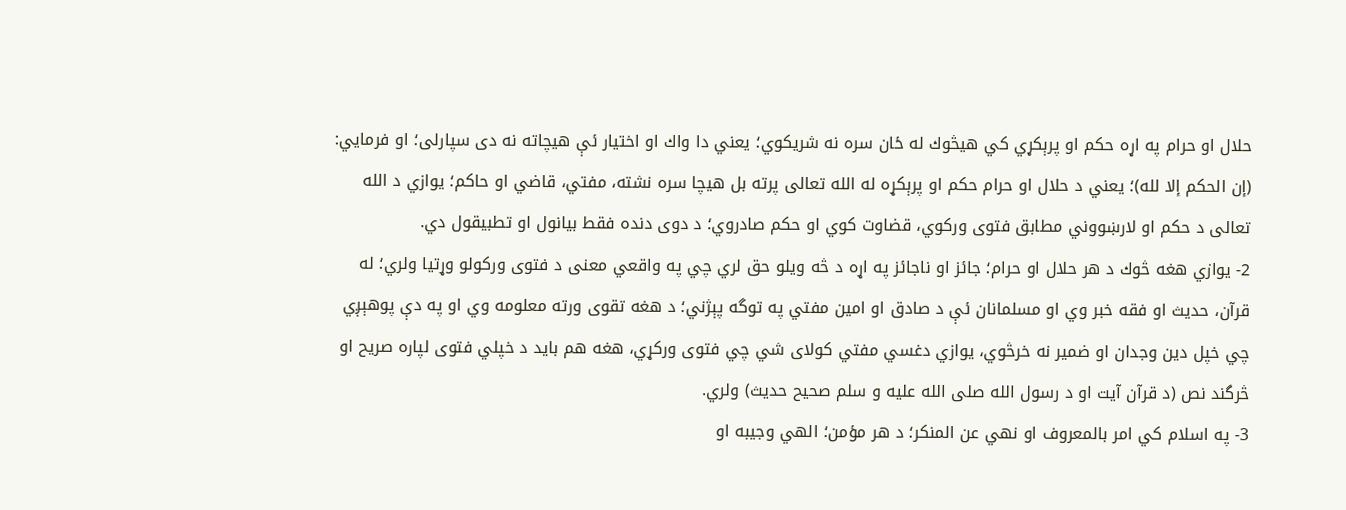حلال او حرام په اړه حكم او پرېكړي كي هيڅوك له ځان سره نه شريكوي؛ يعني دا واك او اختيار ئې هيچاته نه دی سپارلی؛ او فرمايي: (إن الحكم إلا لله)؛ يعني د حلال او حرام حکم او پرېکړه له الله تعالی پرته بل هيچا سره نشته، مفتي، قاضي او حاكم؛ يوازي د الله تعالى د حكم او لارښووني مطابق فتوى وركوي، قضاوت كوي او حكم صادروي؛ د دوى دنده فقط بيانول او تطبيقول دي.
2- يوازي هغه څوك د هر حلال او حرام؛ جائز او ناجائز په اړه د څه ويلو حق لري چي په واقعي معنى د فتوى وركولو وړتيا ولري؛ له قرآن، حديث او فقه خبر وي او مسلمانان ئې د صادق او امين مفتي په توگه پېژني؛ د هغه تقوی ورته معلومه وي او په دې پوهېږي چي خپل دين وجدان او ضمير نه خرڅوي، يوازي دغسي مفتي کولای شي چي فتوی ورکړي، هغه هم بايد د خپلي فتوى لپاره صريح او څرگند نص (د قرآن آيت او د رسول الله صلى الله عليه و سلم صحيح حديث) ولري.
3- په اسلام كي امر بالمعروف او نهي عن المنكر؛ د هر مؤمن؛ الهي وجيبه او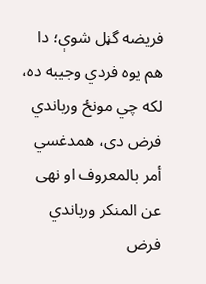فريضه گڼل شوې؛ دا هم يوه فردي وجيبه ده، لکه چي مونځ ورباندي فرض دی، همدغسي أمر بالمعروف او نهی عن المنکر ورباندي فرض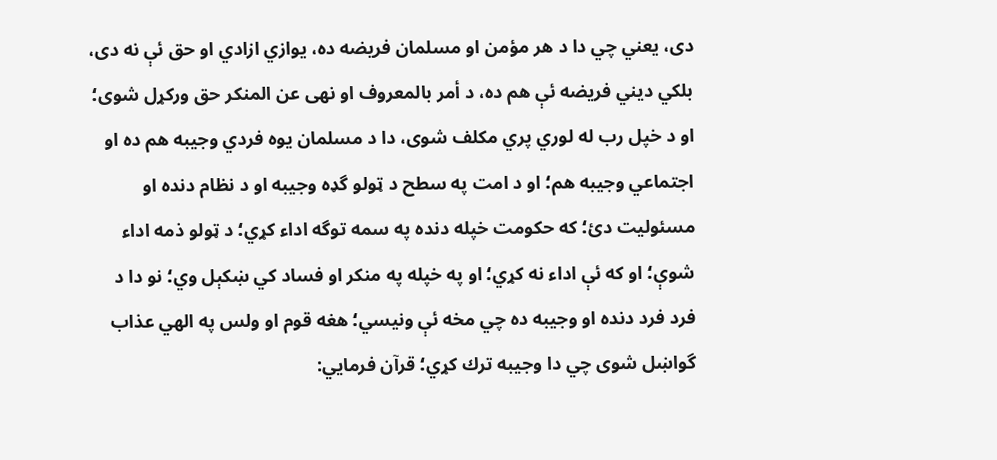دی، يعني چي دا د هر مؤمن او مسلمان فريضه ده، يوازي ازادي او حق ئې نه دی، بلکي ديني فريضه ئې هم ده، د أمر بالمعروف او نهی عن المنکر حق ورکړل شوی؛ او د خپل رب له لوري پري مکلف شوی، دا د مسلمان يوه فردي وجيبه هم ده او اجتماعي وجيبه هم؛ او د امت په سطح د ټولو گډه وجيبه او د نظام دنده او مسئوليت دئ؛ كه حكومت خپله دنده په سمه توگه اداء كړي؛ د ټولو ذمه اداء شوې؛ او كه ئې اداء نه كړي؛ او په خپله په منكر او فساد كي ښكېل وي؛ نو دا د فرد فرد دنده او وجيبه ده چي مخه ئې ونيسي؛ هغه قوم او ولس په الهي عذاب گواښل شوى چي دا وجيبه ترك كړي؛ قرآن فرمايي: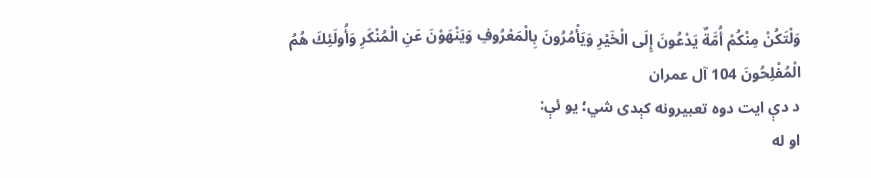وَلْتَكُنْ مِنْكُمْ أُمَّةٌ يَدْعُونَ إِلَى الْخَيْرِ وَيَأْمُرُونَ بِالْمَعْرُوفِ وَيَنْهَوْنَ عَنِ الْمُنْكَرِ وَأُولَئِكَ هُمُ الْمُفْلِحُونَ 104 آل عمران
د دې ايت دوه تعبيرونه کېدی شي؛ يو ئې:
او له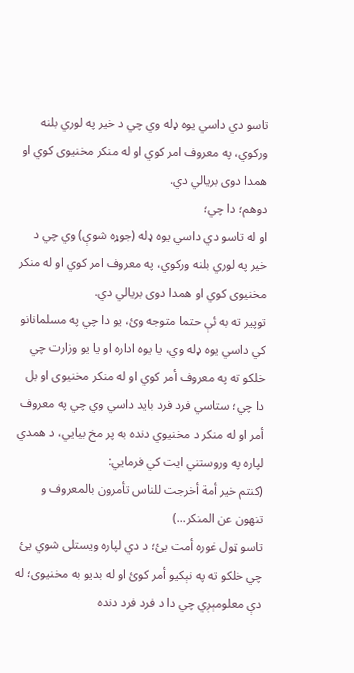تاسو دي داسي يوه ډله وي چي د خير په لوري بلنه وركوي، په معروف امر كوي او له منكر مخنيوى كوي او همدا دوى بريالي دي.
دوهم؛ دا چي؛
او له تاسو دي داسي يوه ډله (جوړه شوې) وي چي د خير په لوري بلنه وركوي، په معروف امر كوي او له منكر مخنيوى كوي او همدا دوى بريالي دي.
توپير ته به ئې حتما متوجه وئ، يو دا چي په مسلمانانو کي داسي يوه ډله وي، يا يوه اداره او يا يو وزارت چي خلکو ته په معروف أمر کوي او له منکر مخنيوی او بل دا چي؛ ستاسي فرد فرد بايد داسي وي چي په معروف أمر او له منکر د مخنیوي دنده به پر مخ بيايي، د همدي لپاره په وروستني ايت کي فرمايي:
(کنتم خير أمة أخرجت للناس تأمرون بالمعروف و تنهون عن المنکر...)
تاسو ټول غوره أمت يئ؛ د دي لپاره ويستلی شوي يئ چي خلکو ته په نېکيو أمر کوئ او له بديو به مخنيوی؛ له دې معلومېږي چي دا د فرد فرد دنده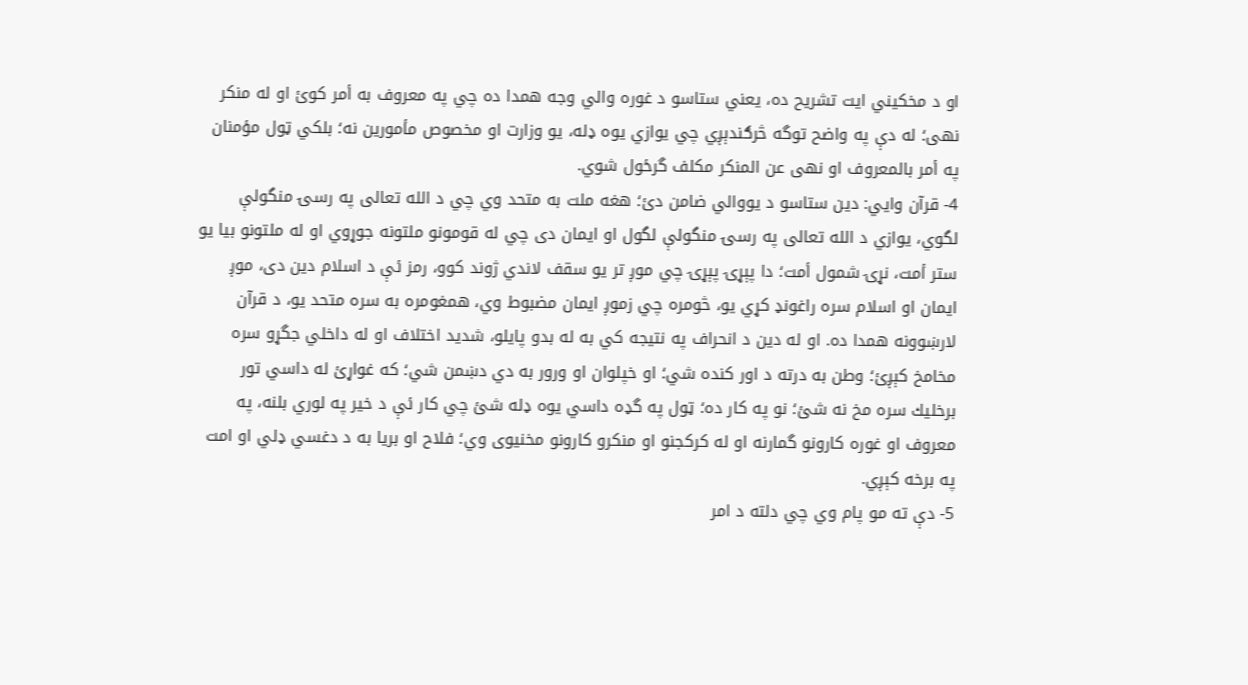او د مخکيني ايت تشريح ده، يعني ستاسو د غوره والي وجه همدا ده چي په معروف به أمر کوئ او له منکر نهی؛ له دې په واضح توگه څرګندېږي چي يوازي يوه ډله، يو وزارت او مخصوص مأمورين نه؛ بلکي ټول مؤمنان په أمر بالمعروف او نهی عن المنکر مکلف گرځول شوي.
4- قرآن وايي: دين ستاسو د يووالي ضامن دئ؛ هغه ملت به متحد وي چي د الله تعالی په رسۍ منگولې لگوي، يوازي د الله تعالی په رسۍ منگولې لگول او ايمان دی چي له قومونو ملتونه جوړوي او له ملتونو بيا يو ستر أمت، نړۍ شمول أمت؛ دا پېړۍ پېړۍ چي موږ تر يو سقف لاندي ژوند کوو، رمز ئې د اسلام دين دی، موږ ايمان او اسلام سره راغونډ کړي يو، څومره چي زموږ ايمان مضبوط وي، همغومره به سره متحد يو، د قرآن لارښوونه همدا ده. او له دين د انحراف په نتيجه كي به له بدو پايلو، شديد اختلاف او له داخلي جگړو سره مخامخ كېږئ؛ وطن به درته د اور كنده شي؛ او خپلوان او ورور به دي دښمن شي؛ كه غواړئ له داسي تور برخليك سره مخ نه شئ؛ نو په كار ده؛ ټول په گډه داسي يوه ډله شئ چي كار ئې د خير په لوري بلنه، په معروف او غوره كارونو گمارنه او له كركجنو او منكرو كارونو مخنيوى وي؛ فلاح او بريا به د دغسي ډلي او امت په برخه كېږي.
5- دې ته مو پام وي چي دلته د امر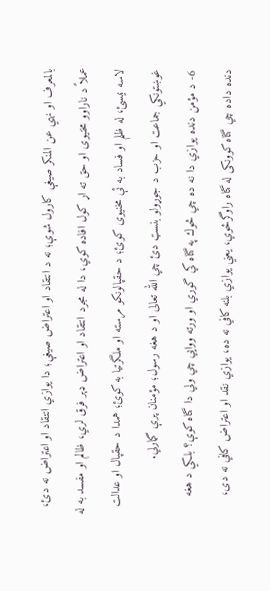بالمعرف او نهي عن المنكر صيغې كارول شوې؛ نه د انتقاد او اعتراض صيغې؛ دا يوازي انتقاد او اعتراض نه دئ، عملاً د ناراوو مخنيوى او حق ته اړ كول افاده كوي، دا له مجرد انتقاد او اعتراض ډېر فرق لري، ظالم او مفسد به له لاسه نيسئ، له ظلم او فساد به ئې مخنيوى كوئ؛ د حقپالونكو مرسته او ملگرتيا به كوئ؛ همدا د حقپال او عدالت غوښتونكي جماعت او حزب د جوړولو بنسټ دئ چي الله تعالى او د هغه رسول؛ مؤمنان پرې گمارلي.
6- د مؤمن دنده يوازي دا نه ده چي څوك په گناه کي گوري او ورته ووايي چي ولي دا گناه کوې؟ بلکي د هغه دنده داده چي گناه کوونکی له گناه راوگرځوي، يعني يوازي بلنه کافي نه ده، يوازي نقد او اعتراض کافي نه دی،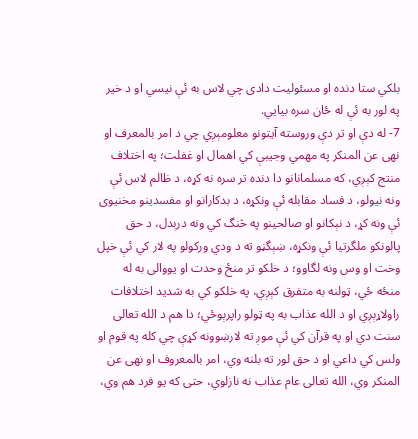بلکي ستا دنده او مسئوليت دادی چي لاس به ئې نيسي او د خير په لور به ئې له ځان سره بيايي.
7- له دې او تر دې وروسته آيتونو معلومېږي چي د امر بالمعرف او نهى عن المنكر په مهمي وجيبې كي اهمال او غفلت؛ په اختلاف منتج كېږي، كه مسلمانانو دا دنده تر سره نه كړه، د ظالم لاس ئې ونه نيولو، د فساد مقابله ئې ونكړه، د بدكارانو او مفسدينو مخنيوى ئې ونه كړ، د نېكانو او صالحينو په څنگ كي ونه درېدل، د حق پالونكو ملگرتيا ئې ونكړه، ښېگڼو ته د ودي وركولو په لار كي ئې خپل وخت او وس ونه لگاوو؛ د خلكو تر منځ وحدت او يووالى به له منځه ځي، ټولنه به متفرق كېږي، په خلكو كي به شديد اختلافات راولاړېږي او د الله عذاب به په ټولو راپرېوځي؛ دا هم د الله تعالی سنت دي او په قرآن کي ئې موږ ته لارښوونه کړې چي کله په قوم او ولس کي داعي او د حق لور ته بلنه وي، امر بالمعروف او نهی عن المنکر وي، الله تعالی عام عذاب نه نازلوي، حتی که يو فرد هم وي،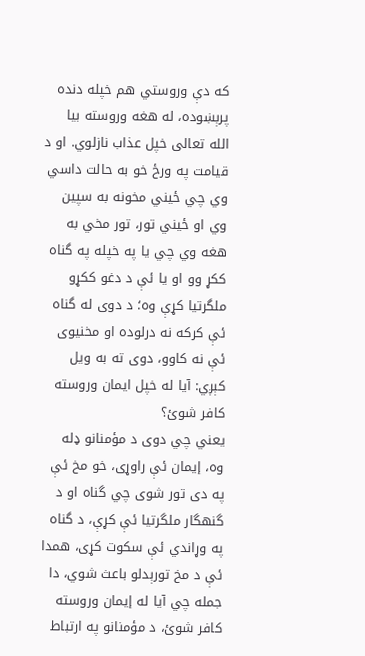که دې وروستي هم خپله دنده پرېښوده، له هغه وروسته بيا الله تعالی خپل عذاب نازلوي. او د قيامت په ورځ خو به حالت داسي وي چي ځيني مخونه به سپين وي او ځيني تور، تور مخي به هغه وي چي يا په خپله په گناه ككړ وو او يا ئې د دغو ككړو ملگرتيا كړې وه؛ د دوى له گناه ئې كركه نه درلوده او مخنيوى ئې نه كاوو، دوى ته به ويل كېږي: آيا له خپل ايمان وروسته كافر شوئ؟
يعني چي دوی د مؤمنانو ډله وه، إيمان ئې راوړی، خو مخ ئې په دی تور شوی چي گناه او د گنهگار ملگرتيا ئې کړې، د گناه په وړاندي ئې سکوت کړی، همدا ئې د مخ تورېدلو باعث شوي، دا جمله چي آيا له إيمان وروسته کافر شوئ، د مؤمنانو په ارتباط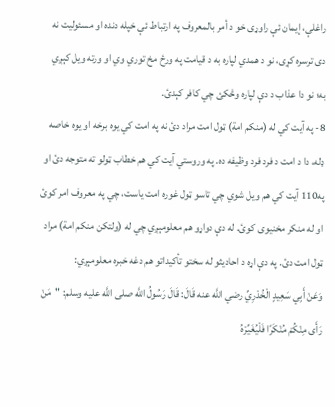راغلې، إيمان ئې راوړی خو د أمر بالمعروف په ارتباط ئې خپله دنده او مسئوليت نه دی ترسره کړی، نو د همدي لپاره به د قيامت په ورځ مخ توري وي او ورته ويل کېږي به؛ نو دا عذاب د دې لپاره وڅكئ چي كافر كېدئ.
8- په آيت كي له (منكم امة) ټول امت مراد دئ نه په امت كي يوه برخه او يوه خاصه ډله، دا د امت د فرد فرد وظيفه ده. په وروستي آيت كي هم خطاب ټولو ته متوجه دئ او په110 آيت كي هم ويل شوي چي تاسو ټول غوره امت ياست، چي په معروف امر كوئ او له منكر مخنيوى كوئ. له دې دواړو هم معلومېږي چي له (ولتكن منكم امة) مراد ټول امت دئ. په دې اړه د احاديثو له سختو تأكيداتو هم دغه خبره معلومېږي:
وَعَنْ أَبِي سَعِيدٍ الْخُدْرِيِّ رضي اللَّه عنه قَالَ: قَالَ رَسُولُ اللَّه صلى اللَّه عليه وسلم: "مَنْ رَأَى مِنْكُمْ مُنْكَرًا فَلْيُغَيِّرْهُ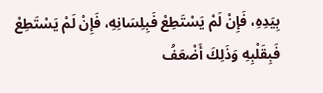بِيَدِهِ، فَإِنْ لَمْ يَسْتَطِعْ فَبِلِسَانِهِ، فَإِنْ لَمْ يَسْتَطِعْ فَبِقَلْبِهِ وَذَلِكَ أَضْعَفُ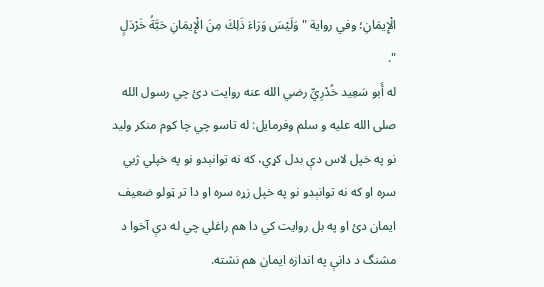الْإِيمَانِ؛ وفي رواية " وَلَيْسَ وَرَاءَ ذَلِكَ مِنَ الْإِيمَانِ حَبَّةُ خَرْدَلٍ ".
له أَبو سَعِيد خُدْرِيِّ رضي الله عنه روايت دئ چي رسول الله صلى الله عليه و سلم وفرمايل: له تاسو چي چا كوم منكر وليد نو په خپل لاس دې بدل كړي، كه نه توانېدو نو په خپلي ژبي سره او كه نه توانېدو نو په خپل زړه سره او دا تر ټولو ضعيف ايمان دئ او په بل روايت كي دا هم راغلي چي له دې آخوا د مشنگ د دانې په اندازه ايمان هم نشته.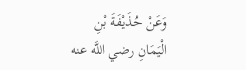وَعَنْ حُذَيْفَةَ بْنِ الْيَمَانِ رضي اللَّه عنه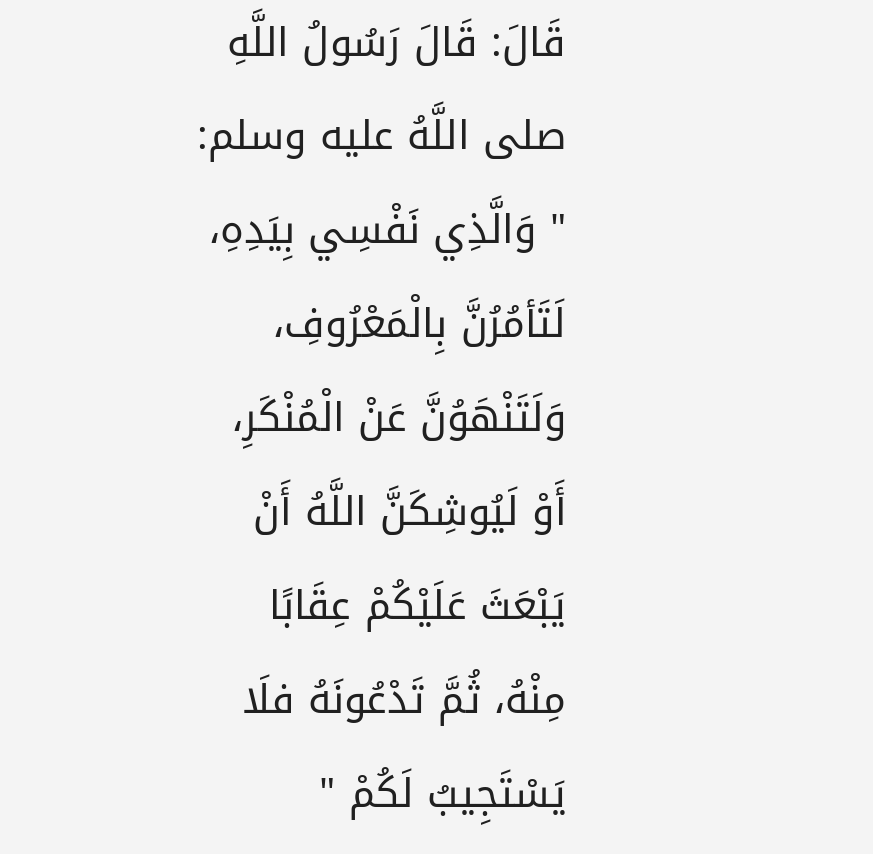قَالَ: قَالَ رَسُولُ اللَّهِ صلى اللَّهُ عليه وسلم: " وَالَّذِي نَفْسِي بِيَدِهِ، لَتَأمُرُنَّ بِالْمَعْرُوفِ، وَلَتَنْهَوُنَّ عَنْ الْمُنْكَرِ، أَوْ لَيُوشِكَنَّ اللَّهُ أَنْ يَبْعَثَ عَلَيْكُمْ عِقَابًا مِنْهُ، ثُمَّ تَدْعُونَهُ فلَا يَسْتَجِيبُ لَكُمْ "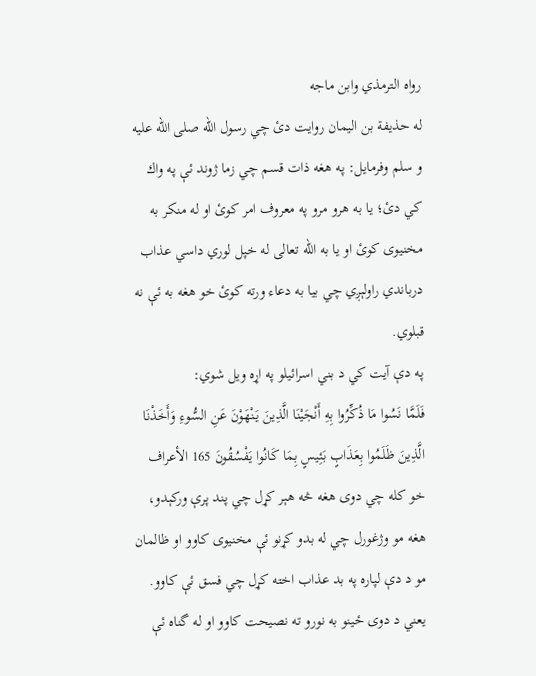رواه الترمذي وابن ماجه
له حذيفة بن اليمان روايت دئ چي رسول الله صلى الله عليه و سلم وفرمايل: په هغه ذات قسم چي زما ژوند ئې په واك كي دئ؛ يا به هرو مرو په معروف امر كوئ او له منكر به مخنيوى كوئ او يا به الله تعالى له خپل لوري داسي عذاب درباندي راولېږي چي بيا به دعاء ورته كوئ خو هغه به ئې نه قبلوي.
په دې آيت كي د بني اسرائيلو په اړه ويل شوي:
فَلَمَّا نَسُوا مَا ذُكِّرُوا بِهِ أَنْجَيْنَا الَّذِينَ يَنْهَوْنَ عَنِ السُّوءِ وَأَخَذْنَا الَّذِينَ ظَلَمُوا بِعَذَابٍ بَئِيسٍ بِمَا كَانُوا يَفْسُقُونَ 165 الأعراف
خو كله چي دوى هغه څه هېر كړل چي پند پرې وركېدو، هغه مو وژغورل چي له بدو كړنو ئې مخنيوى كاوو او ظالمان مو د دې لپاره په بد عذاب اخته كړل چي فسق ئې كاوو.
يعني د دوى ځينو به نورو ته نصيحت كاوو او له گناه ئې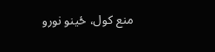منع كول، ځينو نورو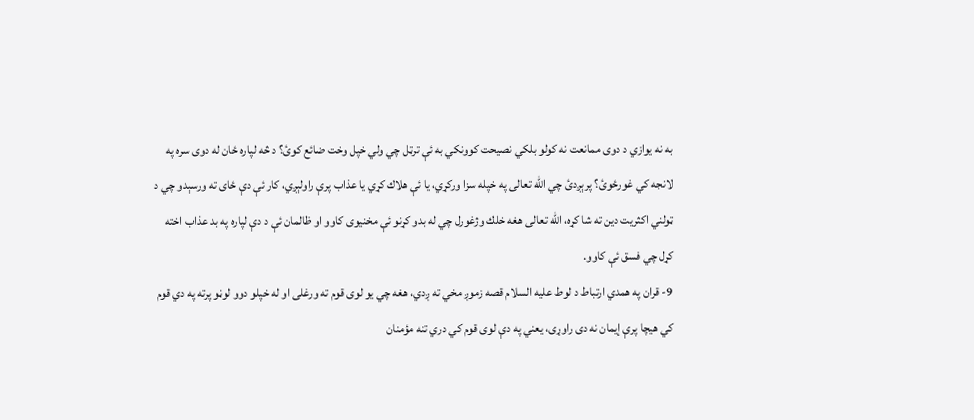به نه يوازي د دوى ممانعت نه كولو بلكي نصيحت كوونكي به ئې ترټل چي ولي خپل وخت ضائع كوئ؟ د څه لپاره ځان له دوى سره په لانجه كي غورځوئ؟ پرېږدئ چي الله تعالى په خپله سزا وركړي، يا ئې هلاك كړي يا عذاب پرې راولېږي، كار ئې دې ځاى ته ورسېدو چي د ټولني اكثريت دين ته شا كړه، الله تعالى هغه خلك وژغورل چي له بدو كړنو ئې مخنيوى كاوو او ظالمان ئې د دې لپاره په بد عذاب اخته كړل چي فسق ئې كاوو.
9- قران په همدي ارتباط د لوط عليه السلام قصه زموږ مخي ته ږدي، هغه چي يو لوی قوم ته ورغلی او له خپلو دوو لوڼو پرته په دي قوم کي هيچا پرې إيمان نه دی راوړی، يعني په دې لوی قوم کي دري تنه مؤمنان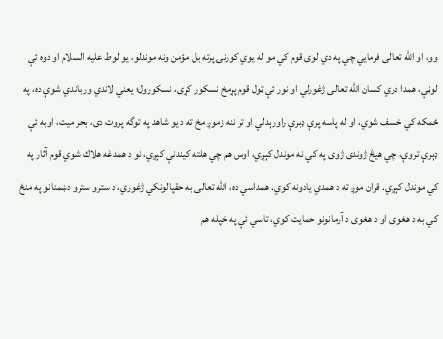وو، او الله تعالی فرمايي چي په دي لوی قوم کي مو له يوي کورنۍ پرته بل مؤمن ونه موندلو، يو لوط عليه السلام او دوه ئې لوڼې، همدا دري کسان الله تعالی ژغورلي او نور ئې ټول قوم پړمخ نسکور کړی، نسکورول؛ يعني لاندي ورباندي شوې ده، په ځمکه کي خسف شوي، او له پاسه پرې ډبرې راورېدلي او تر ننه زموږ مخ ته د يو شاهد په توگه پروت دی، بحر ميت، اوبه ئې ډېرې تروې، چي هيڅ ژوندی ژوی په کي نه موندل کېږي، اوس هم چي هلته کیندنې کېږي، نو د همدغه هلاك شوي قوم آثار په کي موندل کېږي. قران موږ ته د همدي يادونه کوي. همداسي ده، الله تعالی به حقپالونکي ژغوري، د سترو سترو دښمنانو په منځ کي به د هغوی او د هغوی د آرمانونو حمايت کوي، تاسي ئې په خپله هم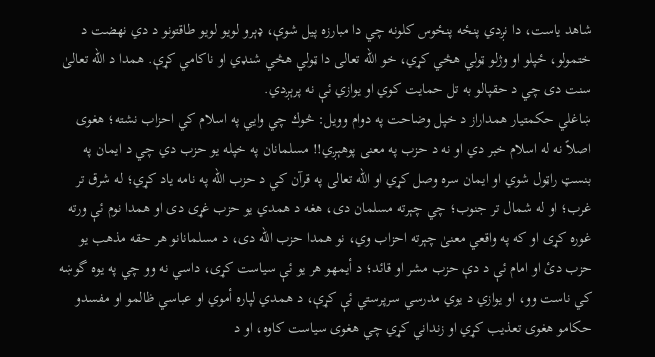شاهد ياست، دا نږدي پنځه پنځوس کلونه چي دا مبارزه پيل شوې، ډېرو لويو لويو طاقتونو د دي نهضت د ختمولو، ځپلو او وژلو ټولي هڅي کړي، خو الله تعالی دا ټولي هڅي شنډي او ناکامي کړې. همدا د الله تعالیٰ سنت دی چي د حقپالو به تل حمايت کوي او يوازي ئې نه پرېږدي.
ښاغلي حکمتیار همداراز د خپل وضاحت په دوام وويل: څوك چي وايي په اسلام كي احزاب نشته؛ هغوى اصلاً نه له اسلام خبر دي او نه د حزب په معنى پوهېږي!! مسلمانان په خپله يو حزب دي چي د ايمان په بنسټ راټول شوي او ايمان سره وصل کړي او الله تعالى په قرآن كي د حزب الله په نامه ياد كړي؛ له شرق تر غرب؛ او له شمال تر جنوب؛ چي چېرته مسلمان دی، هغه د همدي يو حزب غړی دی او همدا نوم ئې ورته غوره کړی او که په واقعي معنیٰ چېرته احزاب وي، نو همدا حزب الله دی، د مسلمانانو هر حقه مذهب يو حزب دئ او امام ئې د دې حزب مشر او قائد؛ د أيمهو هر يو ئې سياست کړی، داسي نه وو چي په يوه گوښه کي ناست وو، او يوازي د يوي مدرسي سرپرستي ئې کړې، د همدي لپاره أموي او عباسي ظالمو او مفسدو حکامو هغوی تعذيب کړي او زنداني کړي چي هغوی سياست کاوه، او د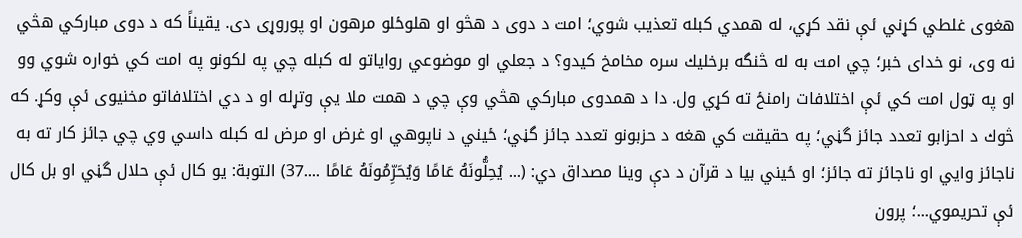هغوی غلطي کړني ئې نقد کړي، له همدي کبله تعذيب شوي؛ امت د دوی د هڅو او هلوځلو مرهون او پوروړی دی. يقيناً که د دوی مبارکي هڅي نه وی، نو خدای خبر؛ چي امت به له څنگه برخليك سره مخامخ کیدو؟ د جعلي او موضوعي رواياتو له کبله چي په لکونو په امت کي خواره شوي وو او په ټول امت کي ئې اختلافات رامنځ ته کړي ول. دا د همدوی مبارکي هڅي وې چي د همت ملا يې وتړله او د دي اختلافاتو مخنيوی ئې وکړ. كه څوك د احزابو تعدد جائز گڼي؛ په حقيقت كي هغه د حزبونو تعدد جائز گڼي؛ ځيني د ناپوهي او غرض او مرض له كبله داسي وي چي جائز كار ته به ناجائز وايي او ناجائز ته جائز؛ او ځيني بيا د قرآن د دې وينا مصداق دي: (... يُحِلُّونَهُ عَامًا وَيُحَرِّمُونَهُ عَامًا ....37) التوبة: يو كال ئې حلال گڼي او بل كال ئې تحريموي...؛ پرون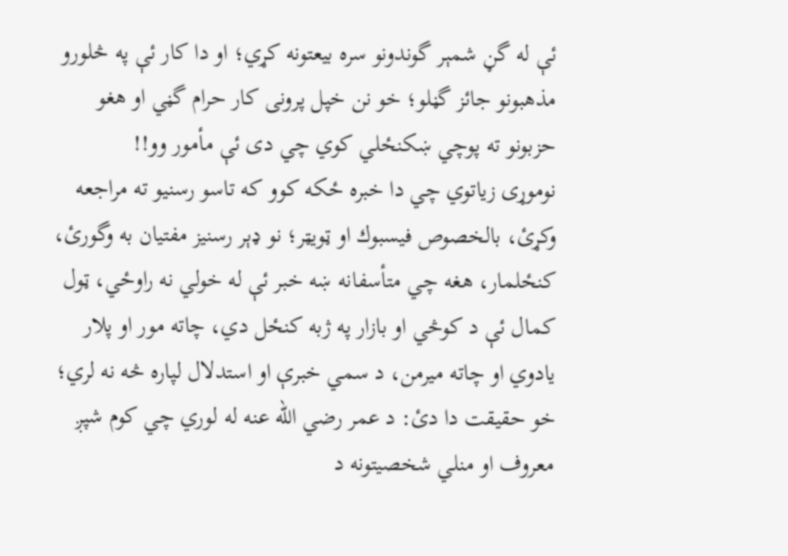ئې له گڼ شمېر گوندونو سره بيعتونه كړي؛ او دا كار ئې په څلورو مذهبونو جائز گڼلو؛ خو نن خپل پرونى كار حرام گڼي او هغو حزبونو ته پوچي ښكنځلي كوي چي دى ئې مأمور وو!!
نوموړی زياتوي چي دا خبره ځکه کوو که تاسو رسنيو ته مراجعه وکړئ، بالخصوص فيسبوك او ټويټر؛ نو ډېر رسنيز مفتيان به وگورئ، کنځلمار، هغه چي متأسفانه ښه خبر ئې له خولي نه راوځي، ټول کمال ئې د کوڅي او بازار په ژبه کنځل دي، چاته مور او پلار يادوي او چاته ميرمن، د سمي خبرې او استدلال لپاره څه نه لري؛ خو حقيقت دا دئ: د عمر رضي الله عنه له لوري چي كوم شپږ معروف او منلي شخصيتونه د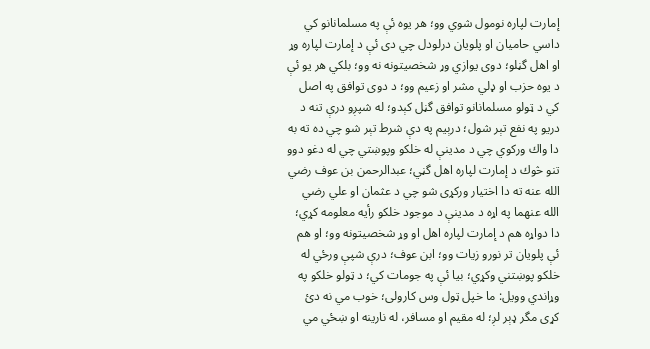إمارت لپاره نومول شوي وو؛ هر يوه ئې په مسلمانانو كي داسي حاميان او پلويان درلودل چي دى ئې د إمارت لپاره وړ او اهل گڼلو؛ دوى يوازي وړ شخصيتونه نه وو؛ بلكي هر يو ئې د يوه حزب او ډلي مشر او زعيم وو؛ د دوى توافق په اصل كي د ټولو مسلمانانو توافق گڼل كېدو؛ له شپږو درې تنه د دريو په نفع تېر شول؛ درېيم په دې شرط تېر شو چي ده ته به دا واك وركوي چي د مدينې له خلكو وپوښتي چي له دغو دوو تنو څوك د إمارت لپاره اهل گڼي؛ عبدالرحمن بن عوف رضي الله عنه ته دا اختيار وركړى شو چي د عثمان او علي رضي الله عنهما په اړه د مدينې د موجود خلكو رأيه معلومه كړي؛ دا دواړه هم د إمارت لپاره اهل او وړ شخصيتونه وو؛ او هم ئې پلويان تر نورو زيات وو؛ ابن عوف؛ درې شپې ورځي له خلكو پوښتني وكړي؛ بيا ئې په جومات كي؛ د ټولو خلكو په وړاندي وويل: ما خپل ټول وس كارولى؛ خوب مي نه دئ كړى مگر ډېر لږ؛ له مقيم او مسافر، له نارينه او ښځي مي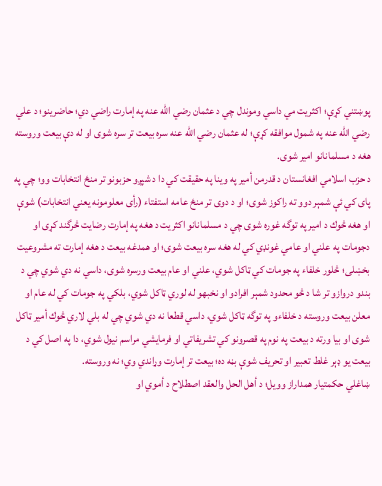پوښتني كړې؛ اكثريت مي داسي وموندل چي د عثمان رضي الله عنه په إمارت راضي دي؛ حاضرينو؛ د علي رضي الله عنه په شمول موافقه كړې؛ له عثمان رضي الله عنه سره بيعت تر سره شوى او له دې بيعت وروسته هغه د مسلمانانو امير شوى.
د حزب اسلامي افغانستان د قدرمن أمير په وينا په حقيقت كي دا د شپږو حزبونو تر منځ انتخابات وو؛ چي په پاى كي ئې شمېر دوو ته راكوز شوى؛ او د دوى تر منځ عامه استفتاء (رأى معلومونه يعني انتخابات) شوې او هغه څوك د امير په توگه غوره شوى چي د مسلمانانو اكثريت د هغه په إمارت رضايت څرگند كړى او دجومات په علني او عامي غونډي كي له هغه سره بيعت شوى؛ او همدغه بيعت د هغه إمارت ته مشروعيت بخښلى؛ څلور خلفاء په جومات کي ټاکل شوي، علني او عام بيعت ورسره شوی، داسي نه دي شوي چي د بندو دروازو تر شا د څو محدود شمېر افرادو او نخبهو له لوري ټاکل شوي، بلکي په جومات کي له عام او معلن بيعت وروسته د خلفاءو په توگه ټاکل شوي، داسي قطعا نه دي شوي چي له بلي لاري څوك أمير ټاکل شوی او بيا ورته د بيعت په نوم په قصرونو کي تشريفاتي او فرمايشي مراسم نیول شوي، دا په اصل کي د بيعت يو ډېر غلط تعبير او تحريف شوې بڼه ده؛ بيعت تر إمارت وړاندي وي؛ نه وروسته.
ښاغلي حکمتیار همداراز وويل؛ د أهل الحل والعقد اصطلاح د أموي او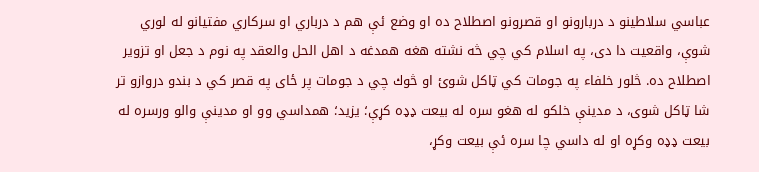عباسي سلاطينو د دربارونو او قصرونو اصطلاح ده او وضع ئې هم د درباري او سرکاري مفتیانو له لوري شوې، واقعيت دا دی، په اسلام کي چي څه نشته هغه همدغه د اهل الحل والعقد په نوم د جعل او تزوير اصطلاح ده. څلور خلفاء په جومات کي ټاکل شوئ او څوك چي د جومات پر ځای په قصر کي د بندو دروازو تر شا ټاکل شوی، د مدينې خلکو له هغو سره له بيعت ډډه کړې؛ يزيد؛ همداسي وو او مدينې والو ورسره له بيعت ډډه وکړه او له داسي چا سره ئې بيعت وکړ،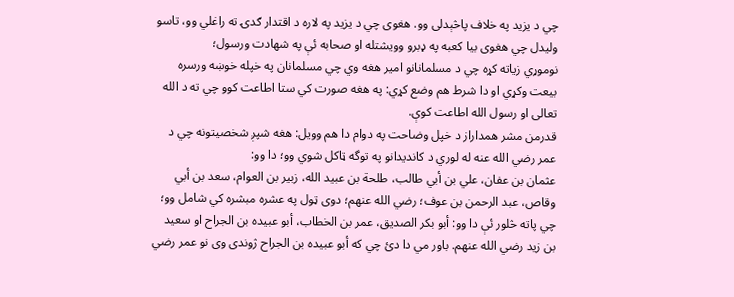چي د يزيد په خلاف پاڅېدلی وو. هغوی چي د يزيد په لاره د اقتدار ګدۍ ته راغلي وو، تاسو وليدل چي هغوی بيا کعبه په ډبرو وويشتله او صحابه ئې په شهادت ورسول؛
نوموړي زياته کړه چي د مسلمانانو امير هغه وي چي مسلمانان په خپله خوښه ورسره بيعت وكړي او دا شرط هم وضع كړي: په هغه صورت كي ستا اطاعت كوو چي ته د الله تعالى او رسول الله اطاعت كوې.
قدرمن مشر همداراز د خپل وضاحت په دوام دا هم وويل: هغه شپږ شخصيتونه چي د عمر رضي الله عنه له لوري د کانديدانو په توگه ټاکل شوي وو؛ دا وو:
عثمان بن عفان، علي بن أبي طالب، طلحة بن عبيد الله، زبير بن العوام، سعد بن أبي وقاص، عبد الرحمن بن عوف؛ رضي الله عنهم؛ دوى ټول په عشره مبشره كي شامل وو؛ چي پاته څلور ئې دا وو: أبو بكر الصديق، عمر بن الخطاب، أبو عبيده بن الجراح او سعيد بن زيد رضي الله عنهم. باور مي دا دئ چي كه أبو عبيده بن الجراح ژوندى وى نو عمر رضي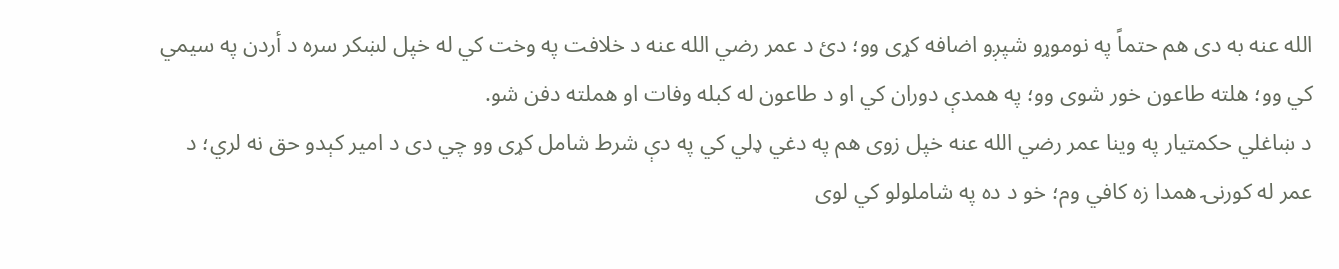الله عنه به دى هم حتماً په نوموړو شپږو اضافه كړى وو؛ دئ د عمر رضي الله عنه د خلافت په وخت كي له خپل لښكر سره د أردن په سيمي كي وو؛ هلته طاعون خور شوى وو؛ په همدې دوران كي او د طاعون له كبله وفات او هملته دفن شو.
د ښاغلي حکمتیار په وينا عمر رضي الله عنه خپل زوى هم په دغي ډلي كي په دې شرط شامل كړى وو چي دى د امير كېدو حق نه لري؛ د عمر له كورنۍ همدا زه كافي وم؛ خو د ده په شاملولو كي لوى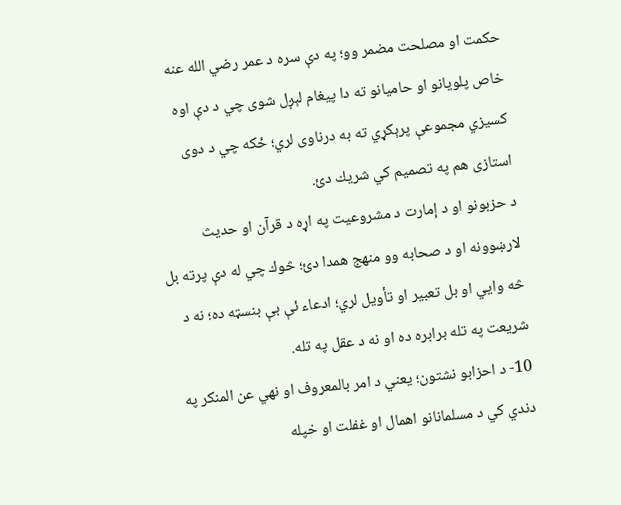حكمت او مصلحت مضمر وو؛ په دې سره د عمر رضي الله عنه خاص پلويانو او حاميانو ته دا پيغام لېږل شوى چي د دې اوه كسيزي مجموعې پرېكړي ته به درناوى لري؛ ځكه چي د دوى استازى هم په تصميم كي شريك دئ.
د حزبونو او د إمارت د مشروعيت په اړه د قرآن او حديث لارښوونه او د صحابه وو منهج همدا دئ؛ څوك چي له دې پرته بل څه وايي او بل تعبير او تأويل لري؛ ادعاء ئې بې بنسټه ده؛ نه د شريعت په تله برابره ده او نه د عقل په تله.
10- د احزابو نشتون؛ يعني د امر بالمعروف او نهي عن المنكر په دندي كي د مسلمانانو اهمال او غفلت او خپله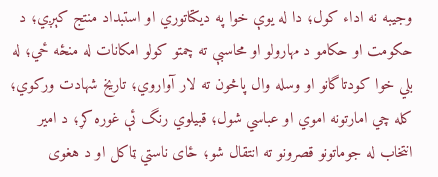وجيبه نه اداء كول؛ دا له يوې خوا په ديكتاتوري او استبداد منتج كېږي؛ د حكومت او حكامو د مهارولو او محاسبې ته چمتو كولو امكانات له منځه ځي؛ له بلي خوا كودتاگانو او وسله وال پاڅون ته لار آواروي؛ تاريخ شهادت وركوي؛ كله چي امارتونه اموي او عباسي شول؛ قبيلوي رنگ ئې غوره كړ؛ د امير انتخاب له جوماتونو قصرونو ته انتقال شو؛ ځاى ناستي ټاكل او د هغوى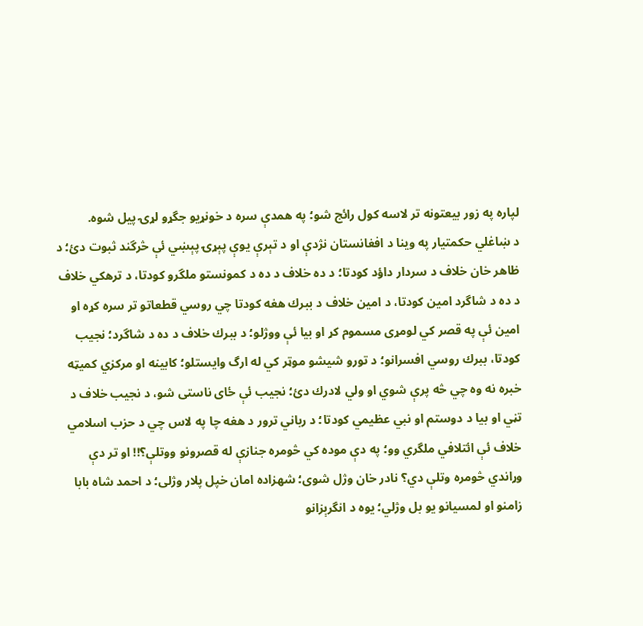لپاره په زور بيعتونه تر لاسه كول رائج شو؛ په همدې سره د خونړيو جگړو لړۍ پيل شوه.
د ښاغلي حکمتیار په وينا د افغانستان نژدې او د تېرې يوې پېړۍ پېښي ئې څرگند ثبوت دئ؛ د ظاهر خان خلاف د سردار داؤد كودتا؛ د ده خلاف د ده د كمونستو ملگرو كودتا، د ترهكي خلاف د ده د شاگرد امين كودتا، د امين خلاف د ببرك هغه كودتا چي روسي قطعاتو تر سره كړه او امين ئې په قصر كي لومړى مسموم كړ او بيا ئې ووژلو؛ د ببرك خلاف د ده د شاگرد؛ نجيب كودتا، ببرك روسي افسرانو؛ د تورو شيشو موټر كي له ارگ وايستلو؛ كابينه او مركزي كميټه خبره نه وه چي څه پرې شوي او ولي لادرك دئ؛ نجيب ئې ځاى ناستى شو، د نجيب خلاف د تڼي او بيا د دوستم او نبي عظيمي كودتا؛ د رباني ترور د هغه چا په لاس چي د حزب اسلامي خلاف ئې ائتلافي ملگري وو؛ په دې موده كي څومره جنازې له قصرونو ووتلې؟!! او تر دې وړاندي څومره وتلې دي؟ نادر خان وژل شوى؛ شهزاده امان خپل پلار وژلى؛ د احمد شاه بابا زامنو او لمسيانو يو بل وژلي؛ يوه د انگرېزانو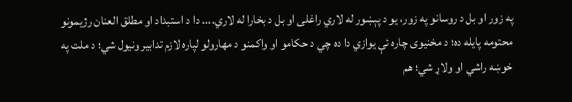په زور او بل د روسانو په زور، يو د پېښور له لاري راغلى او بل د بخارا له لاري.... دا د استبداد او مطلق العنان رژيمونو محتومه پايله ده؛ د مخنيوى چاره ئې يوازي دا ده چي د حكامو او واكمنو د مهارولو لپاره لازم تدابير ونيول شي؛ د ملت په خوښه راشي او ولاړ شي؛ هم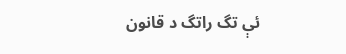ئې تگ راتگ د قانون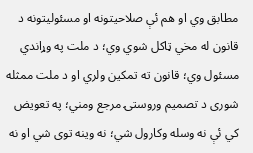مطابق وي او هم ئې صلاحيتونه او مسئوليتونه د قانون له مخي ټاكل شوي وي؛ د ملت په وړاندي مسئول وي؛ قانون ته تمكين ولري او د ملت ممثله شورى د تصميم وروستۍ مرجع ومني؛ په تعويض كي ئې نه وسله وكارول شي؛ نه وينه توى شي او نه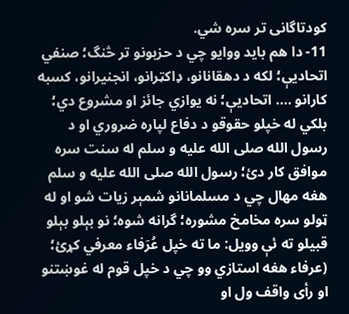كودتاگانى تر سره شي.
11- دا هم بايد ووايو چي د حزبونو تر څنگ؛ صنفي اتحاديې؛ لكه د دهقانانو، ډاكټرانو، انجنيرانو، كسبه كارانو .... اتحاديې؛ نه يوازي جائز او مشروع دي؛ بلكي له خپلو حقوقو د دفاع لپاره ضروري او د رسول الله صلى الله عليه و سلم له سنت سره موافق كار دئ؛ رسول الله صلى الله عليه و سلم هغه مهال چي د مسلمانانو شمېر زيات شو او له ټولو سره مخامخ مشوره؛ گرانه شوه؛ نو بېلو بېلو قبيلو ته ئې وويل: ما ته خپل عُرَفاء معرفي كړئ؛ (عرفاء هغه استازي وو چي د خپل قوم له غوښتنو او رأى واقف ول او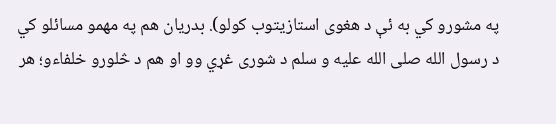په مشورو كي به ئې د هغوى استازيتوب كولو). بدريان هم په مهمو مسائلو كي د رسول الله صلى الله عليه و سلم د شورى غړي وو او هم د څلورو خلفاءو؛ هر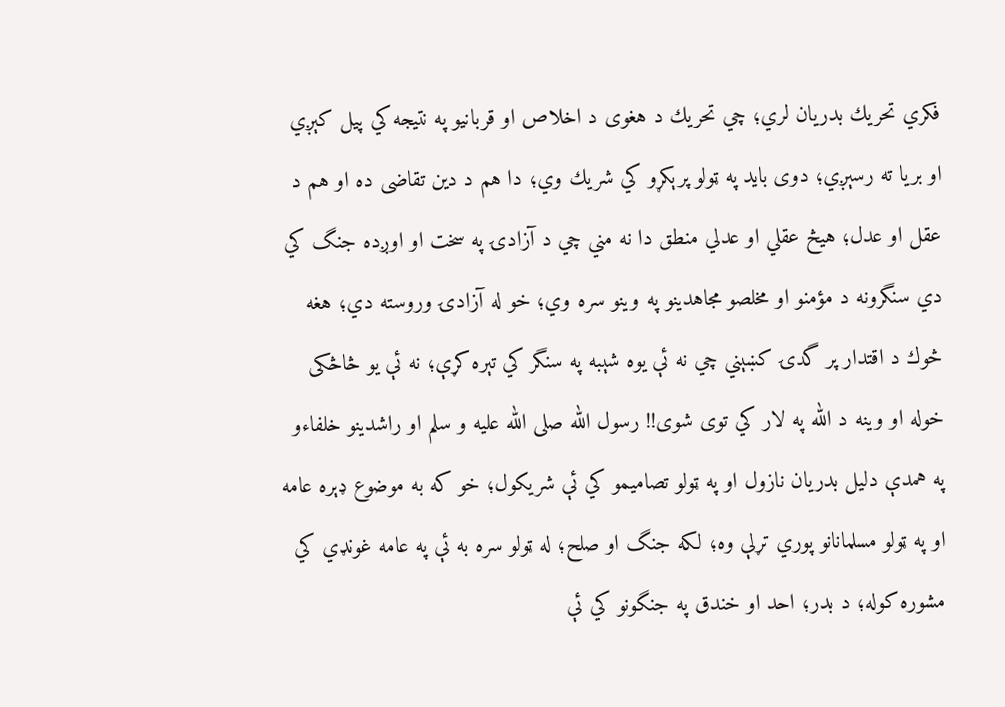فكري تحريك بدريان لري؛ چي تحريك د هغوى د اخلاص او قربانيو په نتيجه كي پيل كېږي او بريا ته رسېږي؛ دوى بايد په ټولو پرېكړو كي شريك وي؛ دا هم د دين تقاضى ده او هم د عقل او عدل؛ هيڅ عقلي او عدلي منطق دا نه مني چي د آزادۍ په سخت او اوږده جنگ كي دي سنگرونه د مؤمنو او مخلصو مجاهدينو په وينو سره وي؛ خو له آزادۍ وروسته دي؛ هغه څوك د اقتدار پر گدۍ كښېني چي نه ئې يوه شېبه په سنگر كي تېره كړې؛ نه ئې يو څاڅكى خوله او وينه د الله په لار كي توى شوى!! رسول الله صلى الله عليه و سلم او راشدينو خلفاءو په همدې دليل بدريان نازول او په ټولو تصاميمو كي ئې شريكول؛ خو كه به موضوع ډېره عامه او په ټولو مسلمانانو پوري تړلې وه؛ لكه جنگ او صلح؛ له ټولو سره به ئې په عامه غونډي كي مشوره كوله؛ د بدر؛ احد او خندق په جنگونو كي ئې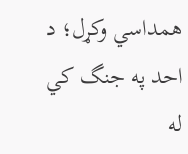همداسي وكړل؛ د احد په جنگ كي له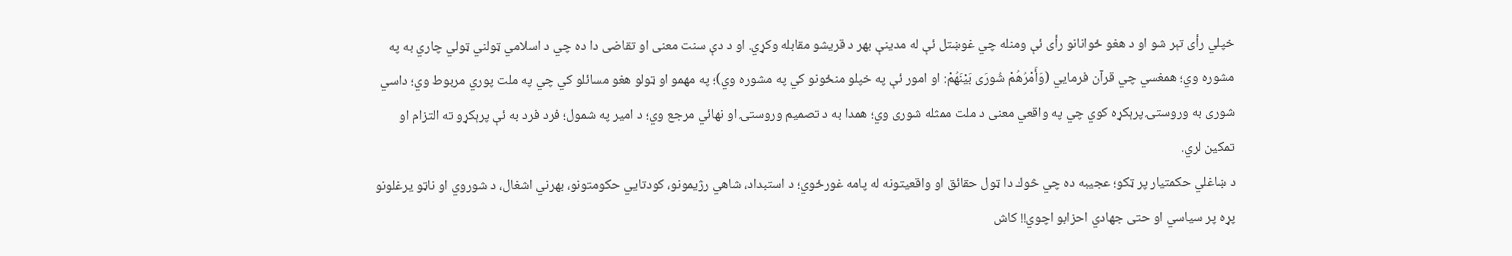خپلي رأى تېر شو او د هغو ځوانانو رأى ئې ومنله چي غوښتل ئې له مدينې بهر د قريشو مقابله وكړي. او د دې سنت معنى او تقاضى دا ده چي د اسلامي ټولني ټولي چاري به په مشوره وي؛ همغسي چي قرآن فرمايي (وَأَمْرُهُمْ شُورَى بَيْنَهُمْ: او امور ئې په خپلو منځونو كي په مشوره وي)؛ په مهمو او ټولو هغو مسائلو كي چي په ملت پوري مربوط وي؛ داسي شورى به وروستۍ پرېكړه كوي چي په واقعي معنى د ملت ممثله شورى وي؛ همدا به د تصميم وروستۍ او نهائي مرجع وي؛ د امير په شمول؛ فرد فرد به ئې پرېكړو ته التزام او تمكين لري.
د ښاغلي حکمتیار پر ټکو؛ عجيبه ده چي څوك دا ټول حقائق او واقعيتونه له پامه غورځوي؛ د استبداد، شاهي رژيمونو، كودتايي حكومتونو، بهرني اشغال، د شوروي او ناټو يرغلونو پړه پر سياسي او حتى جهادي احزابو اچوي!! كاش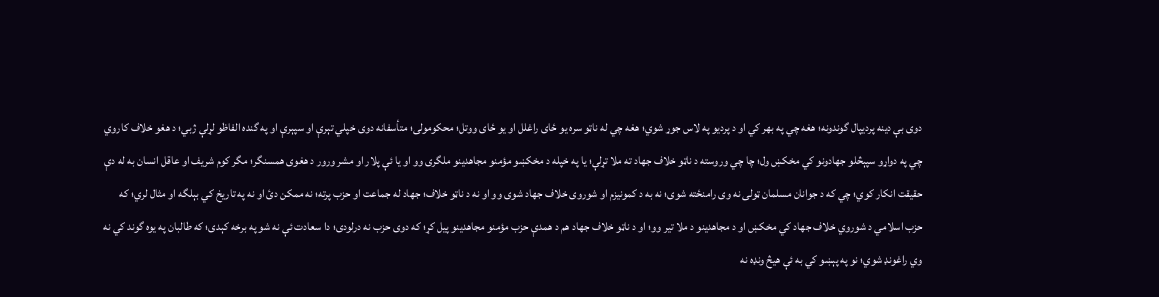دوى بې دينه پرديپال گوندونه؛ هغه چي په بهر كي او د پرديو په لاس جوړ شوي؛ هغه چي له ناټو سره يو ځاى راغلل او يو ځاى ووتل؛ محكومولى؛ متأسفانه دوى خپلي تېرې او سپېرې او په گنده الفاظو لړلې ژبي؛ د هغو خلاف كاروي چي په دواړو سپېڅلو جهادونو كي مخكښ ول؛ چا چي وروسته د ناټو خلاف جهاد ته ملا تړلې؛ يا په خپله د مخكښو مؤمنو مجاهدينو ملگرى وو او يا ئې پلار او مشر ورور د هغوى همسنگر؛ مگر كوم شريف او عاقل انسان به له دې حقيقت انكار كوي؛ چي كه د جوانان مسلمان ټولى نه وى رامنځته شوى؛ نه به د كمونيزم او شوروى خلاف جهاد شوى وو او نه د ناټو خلاف؛ جهاد له جماعت او حزب پرته؛ نه ممكن دئ او نه په تاريخ كي بېلگه او مثال لري؛ كه حزب اسلامي د شوروي خلاف جهاد كي مخكښ او د مجاهدينو د ملا تير وو؛ او د ناټو خلاف جهاد هم د همدې حزب مؤمنو مجاهدينو پيل كړ؛ كه دوى حزب نه درلودى؛ دا سعادت ئې نه شو په برخه كېدى؛ كه طالبان په يوه گوند كي نه وي راغونډ شوي؛ نو په پېښو كي به ئې هيڅ ونډه نه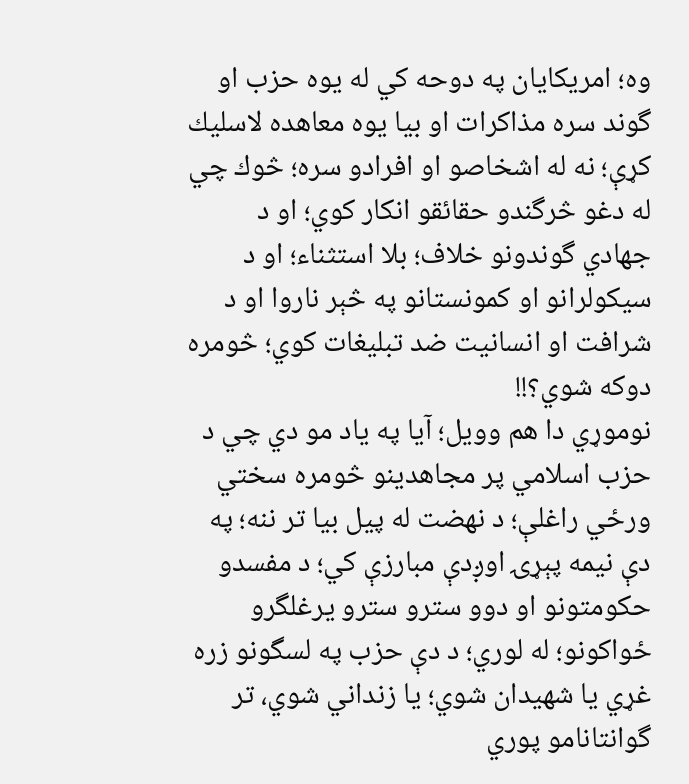وه؛ امريكايان په دوحه كي له يوه حزب او گوند سره مذاكرات او بيا يوه معاهده لاسليك كړې؛ نه له اشخاصو او افرادو سره؛ څوك چي له دغو څرگندو حقائقو انكار كوي؛ او د جهادي گوندونو خلاف؛ بلا استثناء؛ او د سيكولرانو او كمونستانو په څېر ناروا او د شرافت او انسانيت ضد تبليغات كوي؛ څومره دوكه شوي؟!!
نوموړي دا هم وويل؛ آيا په ياد مو دي چي د حزب اسلامي پر مجاهدينو څومره سختي ورځي راغلې؛ د نهضت له پيل بيا تر ننه؛ په دې نيمه پېړۍ اوږدې مبارزې كي؛ د مفسدو حكومتونو او دوو سترو سترو يرغلگرو ځواكونو؛ له لوري؛ د دې حزب په لسگونو زره غړي يا شهيدان شوي؛ يا زنداني شوي، تر گوانتانامو پوري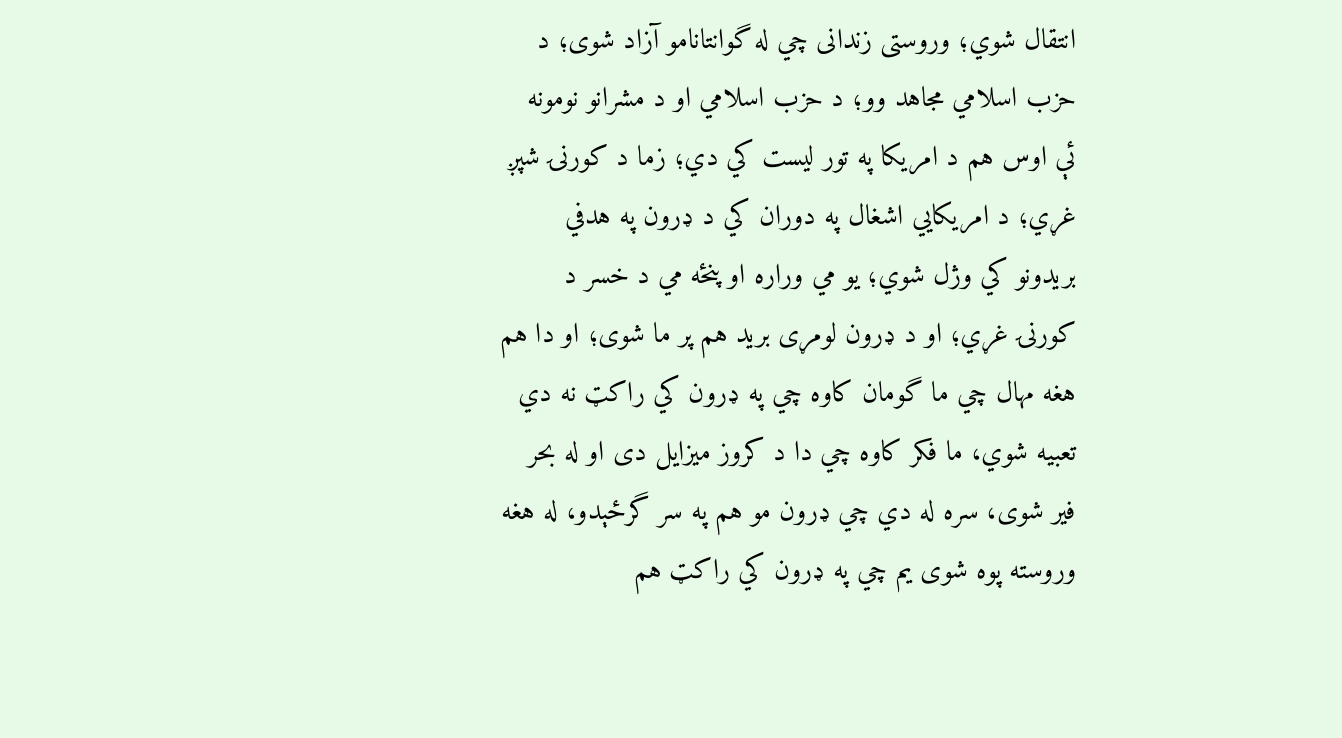انتقال شوي؛ وروستى زندانى چي له گوانتانامو آزاد شوى؛ د حزب اسلامي مجاهد وو؛ د حزب اسلامي او د مشرانو نومونه ئې اوس هم د امريكا په تور ليست كي دي؛ زما د كورنۍ شپږ غړي؛ د امريكايي اشغال په دوران كي د ډرون په هدفي بريدونو كي وژل شوي؛ يو مي وراره او پنځه مي د خسر د کورنۍ غړي؛ او د ډرون لومړى بريد هم پر ما شوى؛ او دا هم هغه مهال چي ما گومان کاوه چي په ډرون کي راکټ نه دي تعبيه شوي، ما فکر کاوه چي دا د کروز ميزايل دی او له بحر فير شوی، سره له دي چي ډرون مو هم په سر گرځېدو، له هغه وروسته پوه شوی يم چي په ډرون کي راکټ هم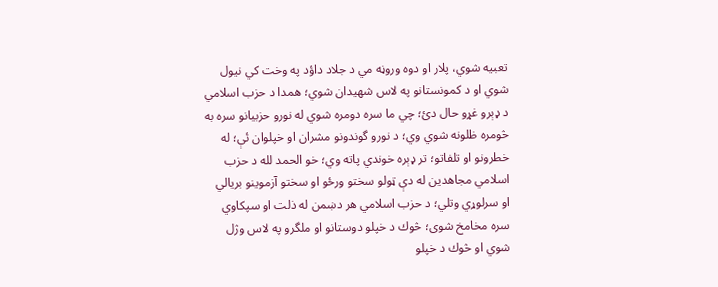تعبيه شوي، پلار او دوه وروڼه مي د جلاد داؤد په وخت كي نيول شوي او د كمونستانو په لاس شهيدان شوي؛ همدا د حزب اسلامي د ډېرو غړو حال دئ؛ چي ما سره دومره شوي له نورو حزبيانو سره به څومره ظلونه شوي وي؛ د نورو گوندونو مشران او خپلوان ئې؛ له خطرونو او تلفاتو؛ تر ډېره خوندي پاته وي؛ خو الحمد لله د حزب اسلامي مجاهدين له دې ټولو سختو ورځو او سختو آزموينو بريالي او سرلوړي وتلي؛ د حزب اسلامي هر دښمن له ذلت او سپكاوي سره مخامخ شوى؛ څوك د خپلو دوستانو او ملگرو په لاس وژل شوي او څوك د خپلو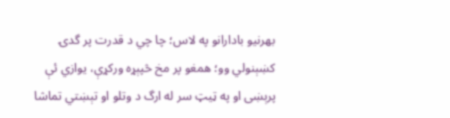بهرنيو بادارانو په لاس؛ چا چي د قدرت پر گدۍ كښېنولي وو؛ همغو پر مخ څپېړه وركړې، يوازي ئې پرېښى او په ټيټ سر له ارگ د وتلو او تېښتي تماشا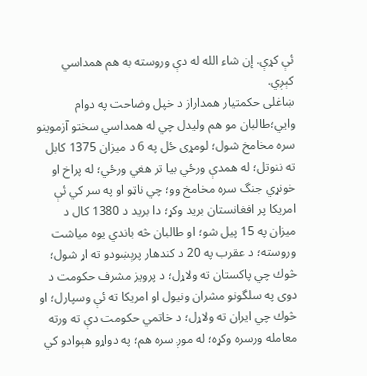ئې كړې. إن شاء الله له دې وروسته به هم همداسي كېږي.
ښاغلی حکمتیار همداراز د خپل وضاحت په دوام وايي؛طالبان مو هم وليدل چي له همداسي سختو آزموينو سره مخامخ شول؛ لومړى ځل په 6 د ميزان 1375 كابل ته ننوتل؛ له همدې ورځي بيا تر هغي ورځي؛ له پراخ او خونړي جنگ سره مخامخ وو؛ چي ناټو او په سر كي ئې امريكا پر افغانستان بريد وكړ؛ دا بريد د 1380 كال د ميزان په 15 پيل شو؛ او طالبان څه باندي يوه مياشت وروسته؛ د عقرب په 20 د كندهار پرېښودو ته اړ شول؛ څوك چي پاكستان ته ولاړل؛ د پرويز مشرف حكومت د دوى په سلگونو مشران ونيول او امريكا ته ئې وسپارل؛ او څوك چي ايران ته ولاړل؛ د خاتمي حكومت دې ته ورته معامله ورسره وكړه؛ له موږ سره هم؛ په دواړو هېوادو كي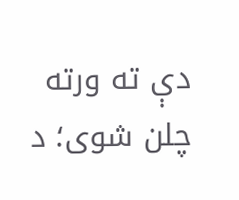دې ته ورته چلن شوى؛ د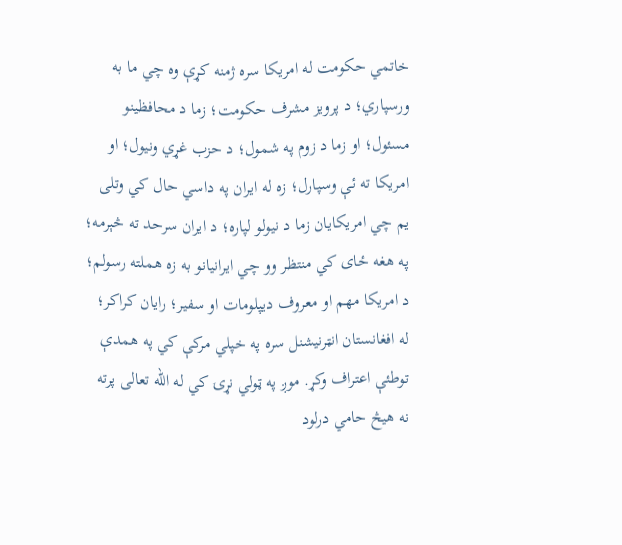خاتمي حكومت له امريكا سره ژمنه كړې وه چي ما به ورسپاري؛ د پرويز مشرف حكومت؛ زما د محافظينو مسئول؛ او زما د زوم په شمول؛ د حزب غړي ونيول؛ او امريكا ته ئې وسپارل؛ زه له ايران په داسي حال كي وتلى يم چي امريكايان زما د نيولو لپاره؛ د ايران سرحد ته څېرمه؛ په هغه ځاى كي منتظر وو چي ايرانيانو به زه هملته رسولم؛ د امريكا مهم او معروف ديپلومات او سفير؛ رايان كراكر؛ له افغانستان انټرنيشنل سره په خپلي مركې كي په همدې توطئې اعتراف وكړ. موږ په ټولي نړۍ كي له الله تعالى پرته نه هيڅ حامي درلود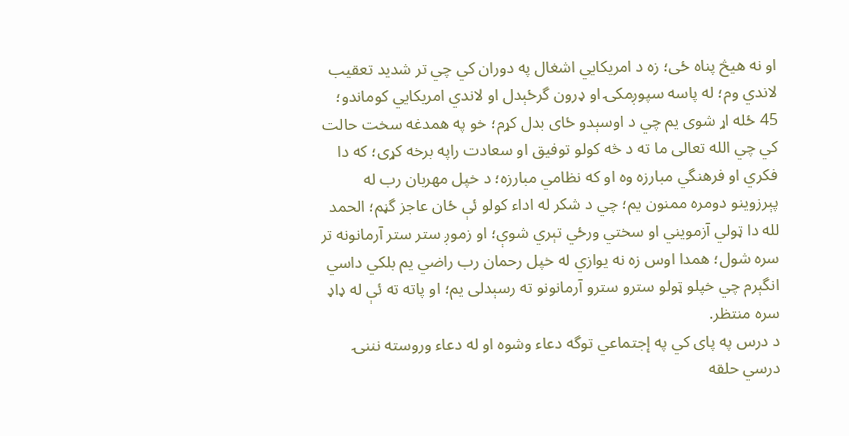او نه هيڅ پناه ځى؛ زه د امريكايي اشغال په دوران كي چي تر شديد تعقيب لاندي وم؛ له پاسه سپوږمكۍ او ډرون گرځېدل او لاندي امريكايي كوماندو؛ 45 ځله اړ شوى يم چي د اوسېدو ځاى بدل كړم؛ خو په همدغه سخت حالت كي چي الله تعالى ما ته د څه كولو توفيق او سعادت راپه برخه كړى؛ كه دا فكري او فرهنگي مبارزه وه او كه نظامي مبارزه؛ د خپل مهربان رب له پېرزوينو دومره ممنون يم؛ چي د شكر له اداء كولو ئې ځان عاجز گڼم؛ الحمد لله دا ټولي آزمويني او سختي ورځي تېري شوې؛ او زموږ ستر ستر آرمانونه تر سره شول؛ همدا اوس زه نه يوازي له خپل رحمان رب راضي يم بلكي داسي انگېرم چي خپلو ټولو سترو سترو آرمانونو ته رسېدلى يم؛ او پاته ته ئې له ډاډ سره منتظر.
د درس په پای کي په إجتماعي توگه دعاء وشوه او له دعاء وروسته نننۍ درسي حلقه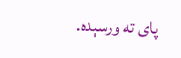پای ته ورسېده.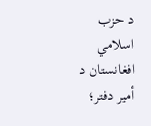د حزب اسلامي افغانستان د أمير دفتر؛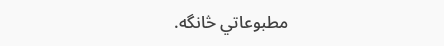مطبوعاتي څانگه.